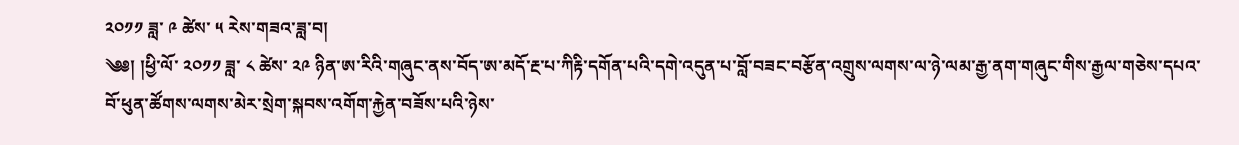༢༠༡༡ ཟླ་ ༩ ཚེས་ ༥ རེས་གཟའ་ཟླ་བ།
༄༅། །ཕྱི་ལོ་ ༢༠༡༡ ཟླ་ ༨ ཚེས་ ༢༩ ཉིན་ཨ་རིའི་གཞུང་ནས་བོད་ཨ་མདོ་རྔ་པ་ཀིརྟི་དགོན་པའི་དགེ་འདུན་པ་བློ་བཟང་བརྩོན་འགྲུས་ལགས་ལ་ཉེ་ལམ་རྒྱ་ནག་གཞུང་གིས་རྒྱལ་གཅེས་དཔའ་བོ་ཕུན་ཚོགས་ལགས་མེར་སྲེག་སྐབས་འགོག་རྐྱེན་བཟོས་པའི་ཉེས་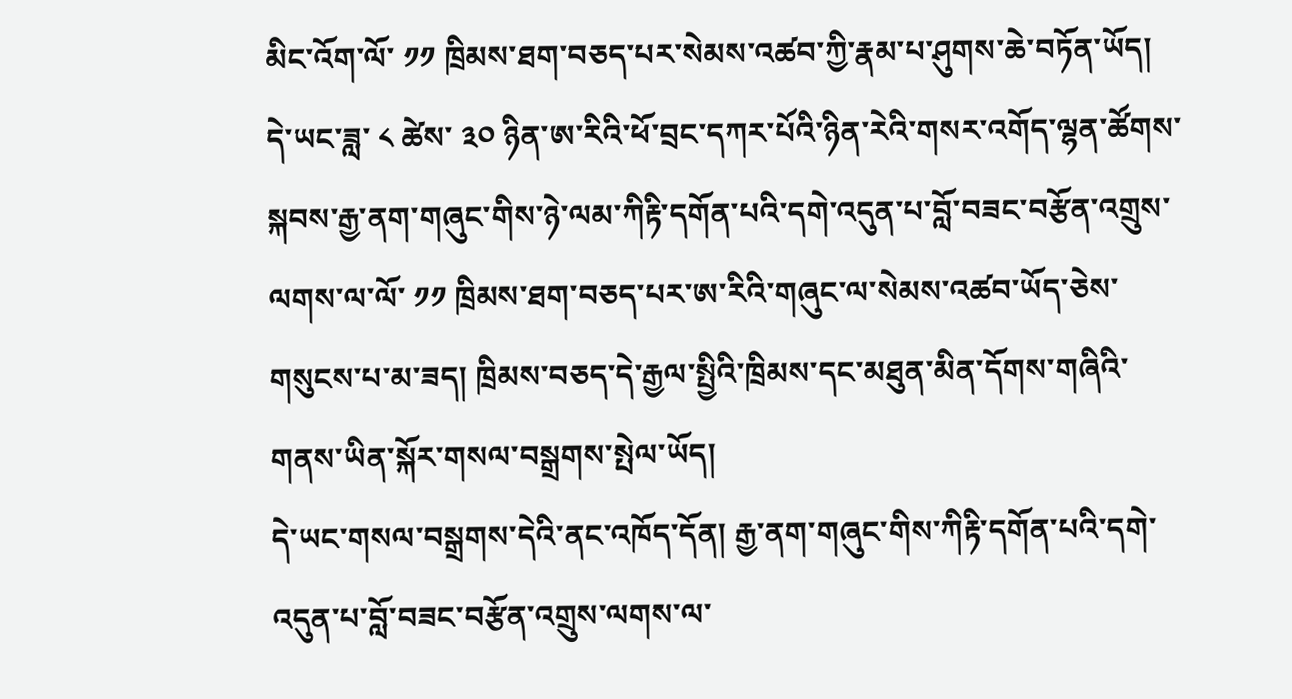མིང་འོག་ལོ་ ༡༡ ཁྲིམས་ཐག་བཅད་པར་སེམས་འཚབ་ཀྱི་རྣམ་པ་ཤུགས་ཆེ་བཏོན་ཡོད།
དེ་ཡང་ཟླ་ ༨ ཚེས་ ༣༠ ཉིན་ཨ་རིའི་ཕོ་བྲང་དཀར་པོའི་ཉིན་རེའི་གསར་འགོད་ལྷན་ཚོགས་སྐབས་རྒྱ་ནག་གཞུང་གིས་ཉེ་ལམ་ཀིརྟི་དགོན་པའི་དགེ་འདུན་པ་བློ་བཟང་བརྩོན་འགྲུས་ལགས་ལ་ལོ་ ༡༡ ཁྲིམས་ཐག་བཅད་པར་ཨ་རིའི་གཞུང་ལ་སེམས་འཚབ་ཡོད་ཅེས་གསུངས་པ་མ་ཟད། ཁྲིམས་བཅད་དེ་རྒྱལ་སྤྱིའི་ཁྲིམས་དང་མཐུན་མིན་དོགས་གཞིའི་གནས་ཡིན་སྐོར་གསལ་བསྒྲགས་སྤེལ་ཡོད།
དེ་ཡང་གསལ་བསྒྲགས་དེའི་ནང་འཁོད་དོན། རྒྱ་ནག་གཞུང་གིས་ཀིརྟི་དགོན་པའི་དགེ་འདུན་པ་བློ་བཟང་བརྩོན་འགྲུས་ལགས་ལ་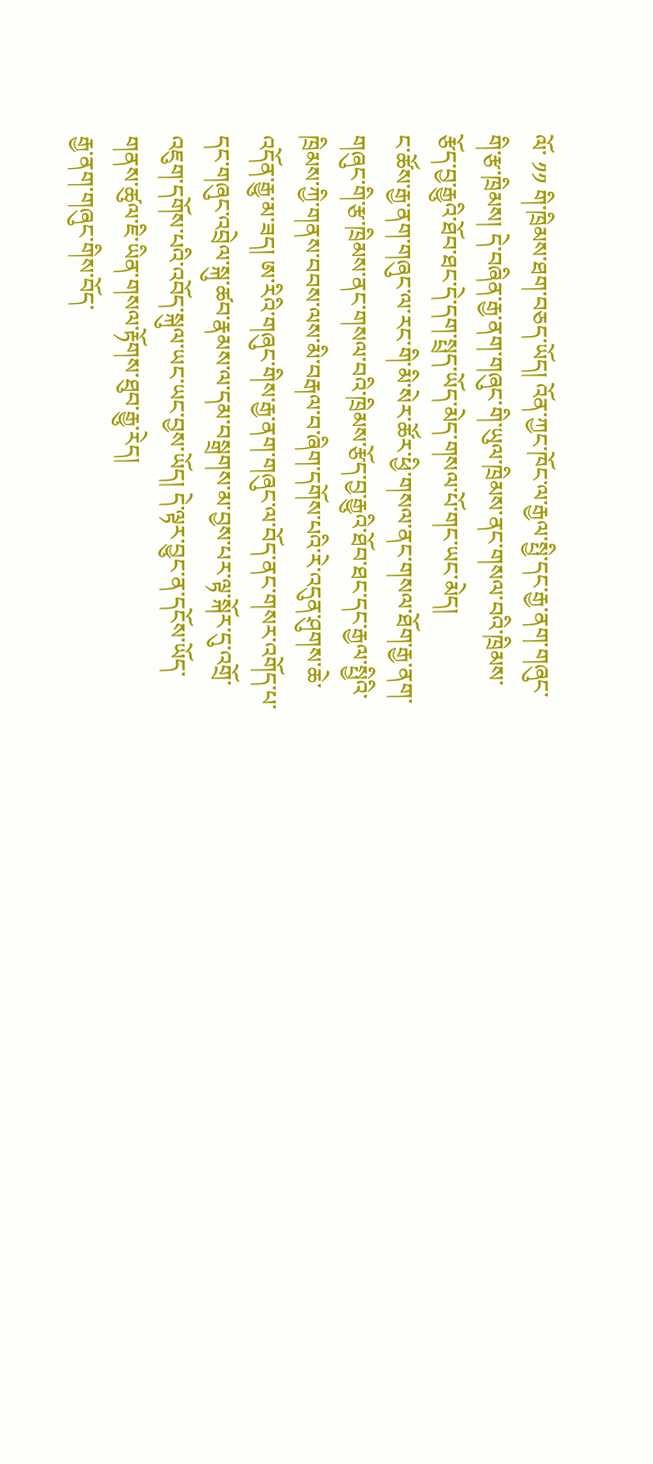ལོ་ ༡༡ གི་ཁྲིམས་ཐག་བཅད་ཡོད། འོན་ཀྱང་ཁོང་ལ་རྒྱལ་སྤྱི་དང་རྒྱ་ནག་གཞུང་གི་རྩ་ཁྲིམས། དེ་བཞིན་རྒྱ་ནག་གཞུང་གི་ཡུལ་ཁྲིམས་ནང་གསལ་བའི་ཁྲིམས་རྩོད་བྱ་རྒྱུའི་ཐོབ་ཐང་དེ་དག་སྤྲད་ཡོད་མེད་གསལ་པོ་གང་ཡང་མེད།
ང་ཚོས་རྒྱ་ནག་གཞུང་ལ་རང་གི་མི་སེར་ཚོར་ཕྱི་གསལ་ནང་གསལ་ཐོག་རྒྱ་ནག་གཞུང་གི་རྩ་ཁྲིམས་ནང་གསལ་བའི་ཁྲིམས་རྩོད་བྱ་རྒྱུའི་ཐོབ་ཐང་དང་རྒྱལ་སྤྱིའི་ཁྲིམས་ཀྱི་གནས་བབས་ལས་མི་བརྒལ་བ་ཞིག་དགོས་པའི་རེ་འདུན་ཤུགས་ཆེ་འདོན་རྒྱུ་མ་ཟད། ཨ་རིའི་གཞུང་གིས་རྒྱ་ནག་གཞུང་ལ་བོད་ནང་གསར་འགོད་པ་དང་གཞུང་འབྲེལ་སྐུ་ཚབ་རྣམས་ལ་དམ་བསྒྲགས་མ་བྱས་པར་ལྟ་སྐོར་དུ་འགྲོ་འཇུག་དགོས་པའི་འབོད་སྐུལ་ཡང་ཡང་བྱས་ཡོད། དེ་ལྟར་བྱུང་ན་དངོས་ཡོད་གནས་ཚུལ་ཇི་ཡིན་གསལ་རྟོགས་ཐུབ་རྒྱུ་རེད།
རྒྱ་ནག་གཞུང་གིས་བོད་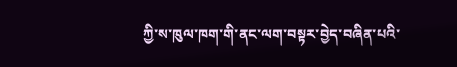ཀྱི་ས་ཁུལ་ཁག་གི་ནང་ལག་བསྟར་བྱེད་བཞིན་པའི་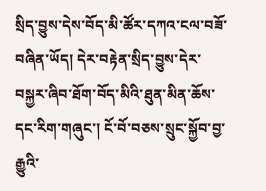སྲིད་བྱུས་དེས་བོད་མི་ཚོར་དཀའ་ངལ་བཟོ་བཞིན་ཡོད། དེར་བརྟེན་སྲིད་བྱུས་དེར་བསྐྱར་ཞིབ་ཐོག་བོད་མིའི་ཐུན་མིན་ཆོས་དང་རིག་གཞུང་། ངོ་བོ་བཅས་སྲུང་སྐྱོབ་བྱ་རྒྱུའི་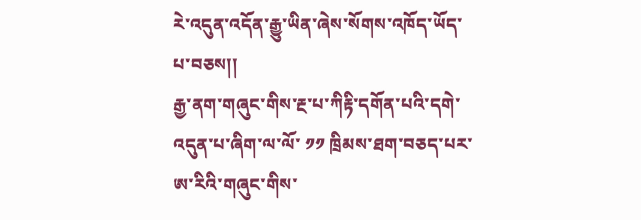རེ་འདུན་འདོན་རྒྱུ་ཡིན་ཞེས་སོགས་འཁོད་ཡོད་པ་བཅས།།
རྒྱ་ནག་གཞུང་གིས་རྔ་པ་ཀིརྟི་དགོན་པའི་དགེ་འདུན་པ་ཞིག་ལ་ལོ་ ༡༡ ཁྲིམས་ཐག་བཅད་པར་ཨ་རིའི་གཞུང་གིས་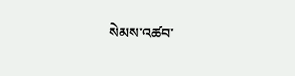སེམས་འཚབ་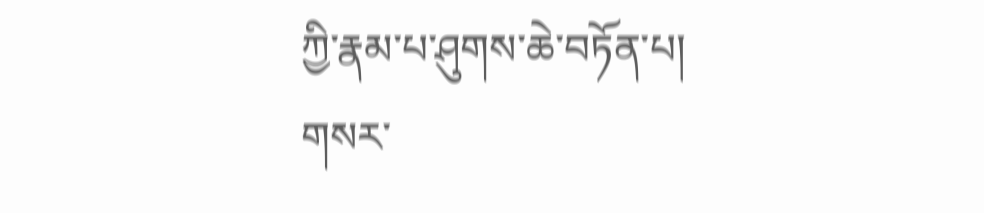ཀྱི་རྣམ་པ་ཤུགས་ཆེ་བཏོན་པ།
གསར་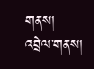གནས།
འབྲེལ་གནས།